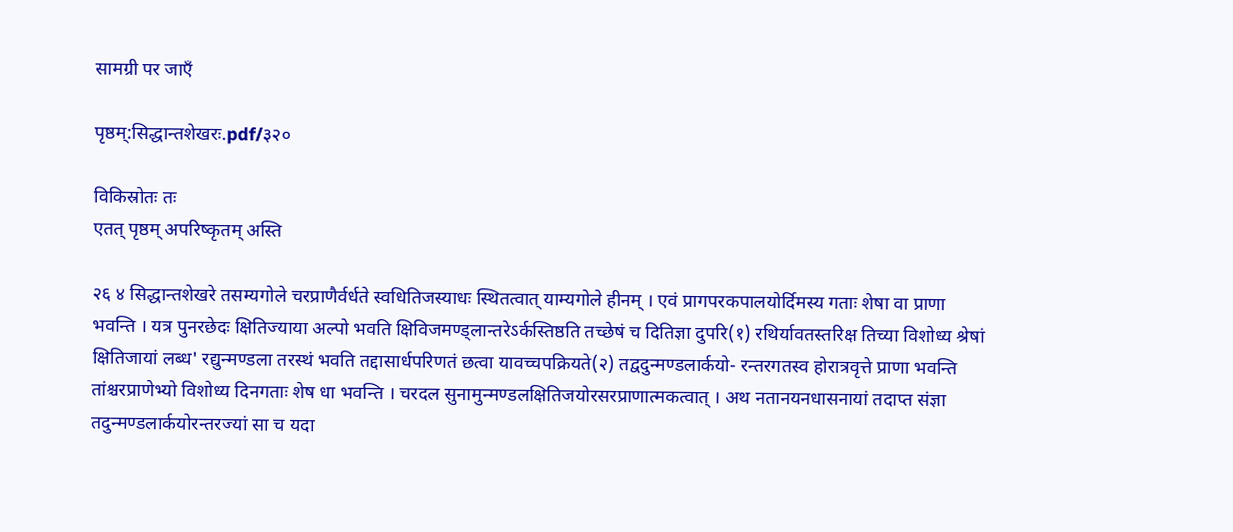सामग्री पर जाएँ

पृष्ठम्:सिद्धान्तशेखरः.pdf/३२०

विकिस्रोतः तः
एतत् पृष्ठम् अपरिष्कृतम् अस्ति

२६ ४ सिद्धान्तशेखरे तसम्यगोले चरप्राणैर्वर्धते स्वधितिजस्याधः स्थितत्वात् याम्यगोले हीनम् । एवं प्रागपरकपालयोर्दिमस्य गताः शेषा वा प्राणा भवन्ति । यत्र पुनरछेदः क्षितिज्याया अल्पो भवति क्षिविजमण्ड्लान्तरेऽर्कस्तिष्ठति तच्छेषं च दितिज्ञा दुपरि(१) रथिर्यावतस्तरिक्ष तिच्या विशोध्य श्रेषां क्षितिजायां लब्ध' रद्युन्मण्डला तरस्थं भवति तद्दासार्धपरिणतं छत्वा यावच्चपक्रियते(२) तद्वदुन्मण्डलार्कयो- रन्तरगतस्व होरात्रवृत्ते प्राणा भवन्ति तांश्चरप्राणेभ्यो विशोध्य दिनगताः शेष धा भवन्ति । चरदल सुनामुन्मण्डलक्षितिजयोरसरप्राणात्मकत्वात् । अथ नतानयनधासनायां तदाप्त संज्ञा तदुन्मण्डलार्कयोरन्तरज्यां सा च यदा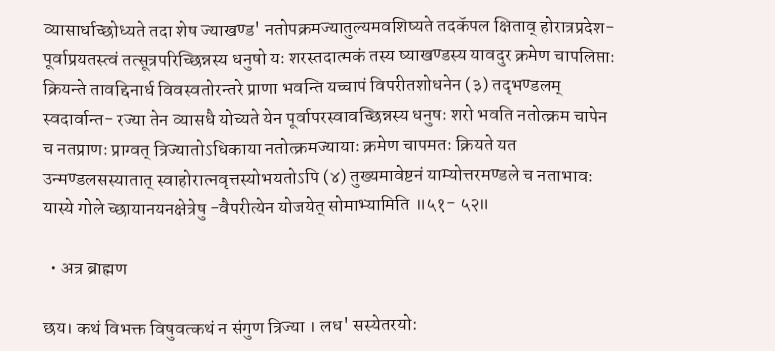व्यासार्धाच्छोध्यते तदा शेष ज्याखण्ड' नतोपक्रमज्यातुल्यमवशिष्यते तदकॅपल क्षिताव् होरात्रप्रदेश-पूर्वाप्रयतस्त्वं तत्सूत्रपरिच्छिन्नस्य धनुषो यः शरस्तदात्मकं तस्य ष्याखण्डस्य यावदुर क्रमेण चापलिप्ताः क्रियन्ते तावद्दिनार्ध विवस्वतोरन्तरे प्राणा भवन्ति यच्चापं विपरीतशोधनेन (३) तदृभण्डलम् स्वदार्वान्त- रज्या तेन व्यासधै योच्यते येन पूर्वापरस्वावच्छिन्नस्य धनुषः शरो भवति नतोत्क्रम चापेन च नतप्राणः प्राग्वत् त्रिज्यातोऽधिकाया नतोत्क्रमज्यायाः क्रमेण चापमतः क्रियते यत उन्मण्डलसस्यातात् स्वाहोरात्नवृत्तस्योभयतोऽपि (४) तुख्यमावेष्टनं याम्योत्तरमण्डले च नताभावः यास्ये गोले च्छायानयनक्षेत्रेषु -वैपरीत्येन योजयेत् सोमाभ्यामिति ॥५१- ५२॥

  • अत्र ब्राह्मण

छय। कथं विभक्त विषुवत्कथं न संगुण त्रिज्या । लध' सस्येतरयो: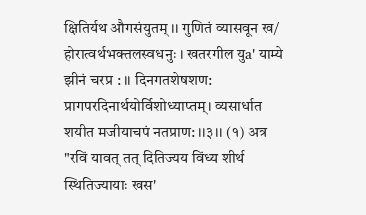क्षितिर्यथ औगसंयुतम् ।। गुणितं व्यासवून ख/ होरात्वर्थभक्तलस्वधनुः । खतरगील युa' याम्ये झीनं चरप्र : ।। दिनगतशेषशण: प्रागपरदिनार्थयोर्विशोध्याप्तम्। व्यसार्धात शयीत मजीयाचपं नतप्राण: ।।३।। (१) अत्र "रविं यावत् तत् दितिज्यय विंध्य शीर्थ स्थितिज्यायाः खस'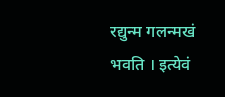रद्युन्म गलन्मखं भवति । इत्येवं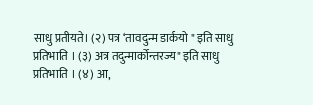साधु प्रतीयते। (२) पत्र ‘तावदुन्म डार्कयो " इति साधु प्रतिभाति । (३) अत्र तदुन्मार्कोन्तरज्य" इति साधु प्रतिभाति । (४) आ,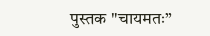पुस्तक "चायमतः”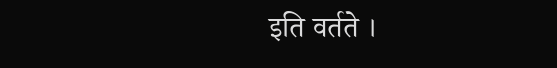इति वर्तते ।